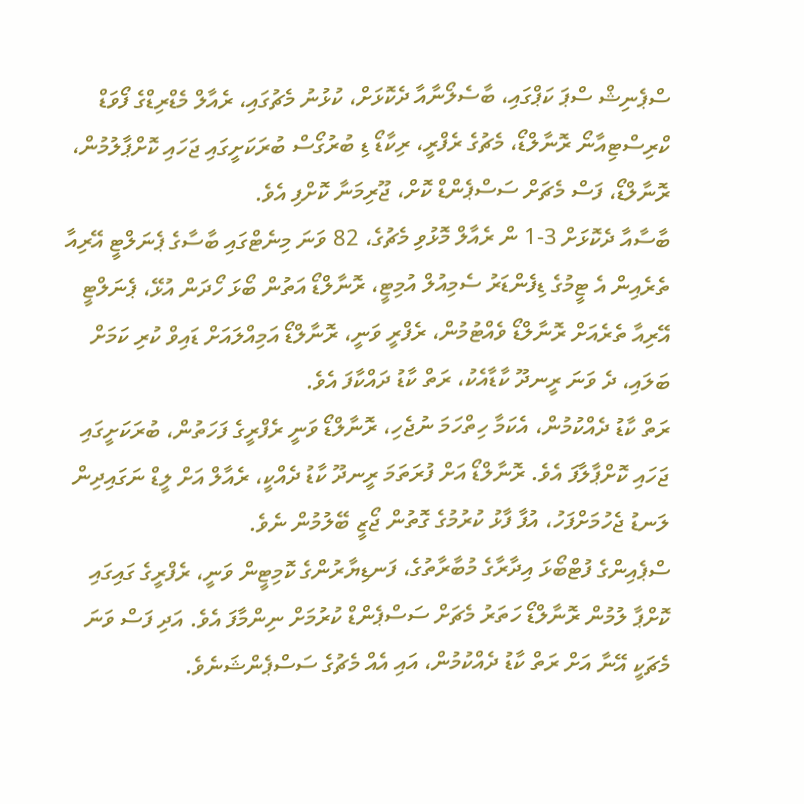ސްޕެނިޝް ސްޕަ ކަޕްގައި، ބާސެލޯނާއާ ދެކޮޅަށް، ކުޅުނު މެޗުގައި، ރެއާލް މެޑްރިޑްގެ ފޯވަޑް ކްރިސްޓިއާނޯ ރޮނާލްޑޯ، މެޗުގެ ރެފްރީ، ރިކާޑޯ ޑި ބުރުގޯސް ބުރަކަށީގައި ޖަހައި ކޮށްޕާލުމުން، ރޮނާލްޑޯ، ފަސް މެޗަށް ސަސްޕެންޑް ކޮށް، ޖޫރިމަނާ ކޮށްފި އެވެ.
ބާސާއާ ދެކޮޅަށް 3-1 ން ރެއާލް މޮޅުވި މެޗުގެ، 82 ވަނަ މިނެޓްގައި ބާސާގެ ޕެނަލްޓީ އޭރިއާ ތެރެއިން އެ ޓީމުގެ ޑިފެންޑަރު ސެމިއުލް އުމިޓީ، ރޮނާލްޑޯ އަތުން ބޯޅަ ހޯދަން އުޅޭ، ޕެނަލްޓީ އޭރިއާ ތެރެއަށް ރޮނާލްޑޯ ވެއްޓުމުން، ރެފްރީ ވަނީ، ރޮނާލްޑޯ އަމިއްލައަށް ޑައިވް ކުރި ކަމަށް ބަލައި، ދެ ވަނަ ރީނދޫ ކާޑާއެކު، ރަތް ކާޑު ދައްކާފަ އެވެ.
ރަތް ކާޑު ދެއްކުމުން، އެކަމާ ހިތްހަމަ ނުޖެހި، ރޮނާލްޑޯ ވަނީ ރެފްރީގެ ފަހަތުން، ބުރަކަށީގައި ޖަހައި ކޮށްޕާލާފަ އެވެ. ރޮނާލްޑޯ އަށް ފުރަތަމަ ރީނދޫ ކާޑު ދެއްކީ، ރެއާލް އަށް ލީޑް ނަގައިދިން ލަނޑު ޖެހުމަށްފަހު، އުފާ ފާޅު ކުރުމުގެ ގޮތުން ޖޯޒީ ބޭލުމުން ނެވެ.
ސްޕެއިންގެ ފުޓްބޯޅަ އިދާރާގެ މުބާރާތުގެ، ފަނޑިޔާރުންގެ ކޮމިޓީން ވަނީ، ރެފްރީގެ ގައިގައި ކޮށްޕާ ލުމުން ރޮނާލްޑޯ ހަތަރު މެޗަށް ސަސްޕެންޑް ކުރުމަށް ނިންމާފަ އެވެ. އަދި ފަސް ވަނަ މެޗަކީ އޭނާ އަށް ރަތް ކާޑު ދެއްކުމުން، އައި އެއް މެޗުގެ ސަސްޕެންޝަނެވެ.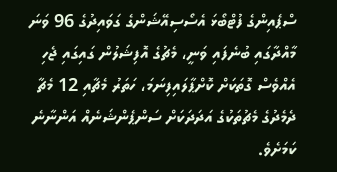ސްޕެއިންގެ ފުޓްބޯޅަ އެސޯސިއޭޝަންގެ ގަވައިދުގެ 96 ވަނަ މާއްދާގައި ބުނެފައި ވަނީ، މެޗުގެ އޮފިޝަލުން ގައިގައި ޖެހި އެއްވެސް ގޮތަކަށް ކޮށްޕާލައިފިނަމަ، ހަތަރު މެޗާއި 12 މެޗާ ދެމެދުގެ މެޗުތަކުގެ އަދަދަކަށް ސަންޕެންޝަނެއް އަންނާނެ ކަމަށެވެ.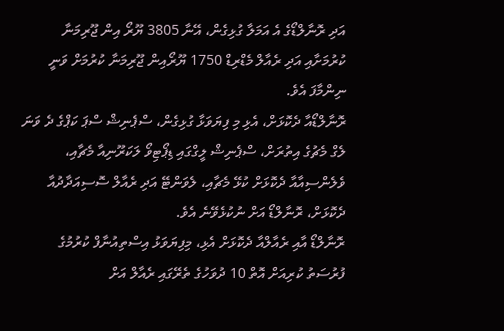އަދި ރޮނާލްޑޯގެ އެ އަމަލާ ގުޅިގެން، އޭނާ 3805 ޔޫރޯ އިން ޖޫރިމަނާ ކުރުމަށާއި އަދި ރެއާލް މެޑްރިޑް 1750 ޔޫރޯއިން ޖޫރިމަނާ ކުރުމަށް ވަނީ ނިންމާފަ އެވެ.
ރޮނާލްޑޯއާ ދެކޮޅަށް، އެޅި މި ފިޔަވަޅާ ގުޅިގެން، ސްޕެނިޝް ސްޕަ ކަޕްގެ ދެ ވަނަ ލެގް މެޗުގެ އިތުރަށް، ސްޕެނިޝް ލީގްގައި ޑިޕޯޓިވޯ ލަކަރޫނިއާ މެޗާއި، ވެލެންސިއާއާ ދެކޮޅަށް ކުޅޭ މެޗާއި، ލެވަންޓޭ އަދި ރެއާލް ސޮސިއަދާދުއާ ދެކޮޅަށް، ރޮނާލްޑޯ އަށް ނުކުޅެވޭނެ އެވެ.
ރޮނާލްޑޯ އާއި ރެއާލްއާ ދެކޮޅަށް އެޅި، މިފިޔަވަޅު އިސްތިއުނާފް ކުރުމުގެ ފުރުސަތު ކުރިއަށް އޮތް 10 ދުވަހުގެ ތެރޭގައި ރެއާލް އަށް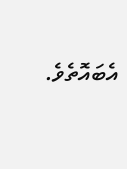އެބައޮތެވެ.